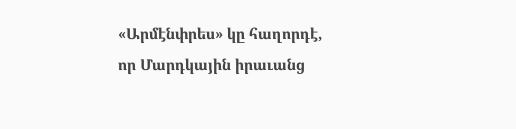«Արմէնփրես» կը հաղորդէ, որ Մարդկային իրաւանց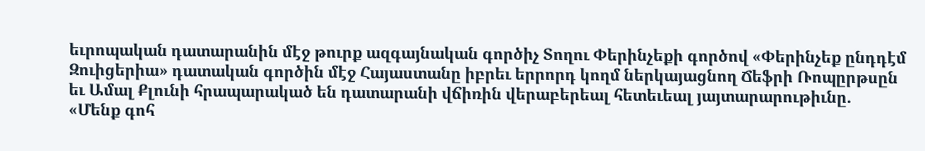եւրոպական դատարանին մէջ թուրք ազգայնական գործիչ Տողու Փերինչեքի գործով «Փերինչեք ընդդէմ Զուիցերիա» դատական գործին մէջ Հայաստանը իբրեւ երրորդ կողմ ներկայացնող Ճեֆրի Ռոպըրթսըն եւ Ամալ Քլունի հրապարակած են դատարանի վճիռին վերաբերեալ հետեւեալ յայտարարութիւնը.
«Մենք գոհ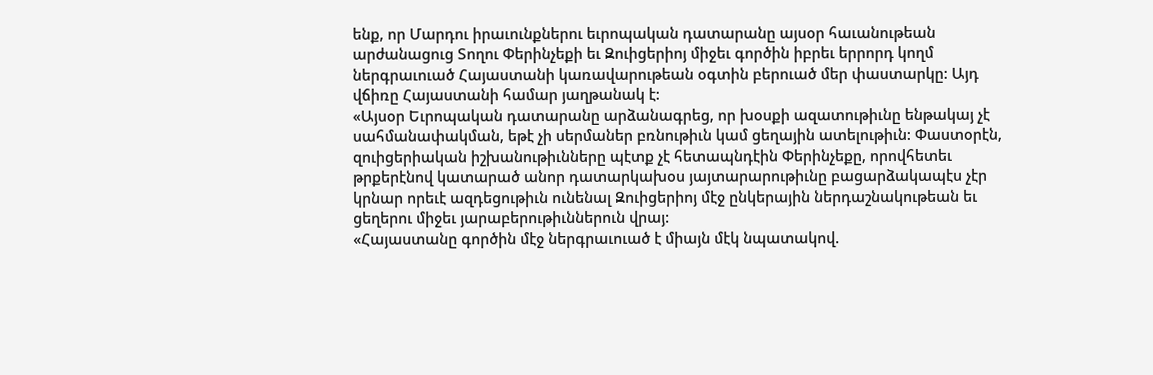ենք, որ Մարդու իրաւունքներու եւրոպական դատարանը այսօր հաւանութեան արժանացուց Տողու Փերինչեքի եւ Զուիցերիոյ միջեւ գործին իբրեւ երրորդ կողմ ներգրաւուած Հայաստանի կառավարութեան օգտին բերուած մեր փաստարկը: Այդ վճիռը Հայաստանի համար յաղթանակ է:
«Այսօր Եւրոպական դատարանը արձանագրեց, որ խօսքի ազատութիւնը ենթակայ չէ սահմանափակման, եթէ չի սերմաներ բռնութիւն կամ ցեղային ատելութիւն: Փաստօրէն, զուիցերիական իշխանութիւնները պէտք չէ հետապնդէին Փերինչեքը, որովհետեւ թրքերէնով կատարած անոր դատարկախօս յայտարարութիւնը բացարձակապէս չէր կրնար որեւէ ազդեցութիւն ունենալ Զուիցերիոյ մէջ ընկերային ներդաշնակութեան եւ ցեղերու միջեւ յարաբերութիւններուն վրայ:
«Հայաստանը գործին մէջ ներգրաւուած է միայն մէկ նպատակով.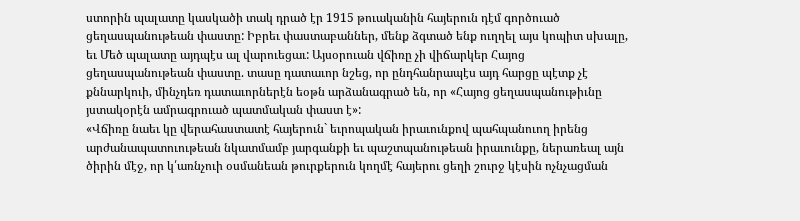ստորին պալատը կասկածի տակ դրած էր 1915 թուականին հայերուն դէմ գործուած ցեղասպանութեան փաստը: Իբրեւ փաստաբաններ, մենք ձգտած ենք ուղղել այս կոպիտ սխալը, եւ Մեծ պալատը այդպէս ալ վարուեցաւ: Այսօրուան վճիռը չի վիճարկեր Հայոց ցեղասպանութեան փաստը. տասը դատաւոր նշեց, որ ընդհանրապէս այդ հարցը պէտք չէ քննարկուի, մինչդեռ դատաւորներէն եօթն արձանագրած են, որ «Հայոց ցեղասպանութիւնը յստակօրէն ամրագրուած պատմական փաստ է»:
«Վճիռը նաեւ կը վերահաստատէ հայերուն` եւրոպական իրաւունքով պահպանուող իրենց արժանապատուութեան նկատմամբ յարգանքի եւ պաշտպանութեան իրաւունքը, ներառեալ այն ծիրին մէջ, որ կ՛առնչուի օսմանեան թուրքերուն կողմէ հայերու ցեղի շուրջ կէսին ոչնչացման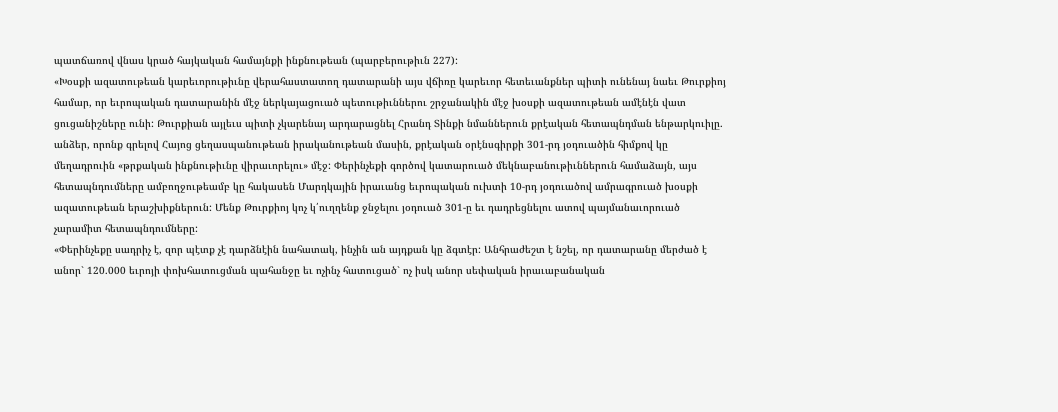պատճառով վնաս կրած հայկական համայնքի ինքնութեան (պարբերութիւն 227):
«Խօսքի ազատութեան կարեւորութիւնը վերահաստատող դատարանի այս վճիռը կարեւոր հետեւանքներ պիտի ունենայ նաեւ Թուրքիոյ համար, որ եւրոպական դատարանին մէջ ներկայացուած պետութիւններու շրջանակին մէջ խօսքի ազատութեան ամէնէն վատ ցուցանիշները ունի: Թուրքիան այլեւս պիտի չկարենայ արդարացնել Հրանդ Տինքի նմաններուն քրէական հետապնդման ենթարկուիլը. անձեր, որոնք գրելով Հայոց ցեղասպանութեան իրականութեան մասին, քրէական օրէնսգիրքի 301-րդ յօդուածին հիմքով կը մեղադրուին «թրքական ինքնութիւնը վիրաւորելու» մէջ: Փերինչեքի գործով կատարուած մեկնաբանութիւններուն համաձայն, այս հետապնդումները ամբողջութեամբ կը հակասեն Մարդկային իրաւանց եւրոպական ուխտի 10-րդ յօդուածով ամրագրուած խօսքի ազատութեան երաշխիքներուն: Մենք Թուրքիոյ կոչ կ՛ուղղենք ջնջելու յօդուած 301-ը եւ դադրեցնելու ատով պայմանաւորուած չարամիտ հետապնդումները:
«Փերինչեքը սադրիչ է, զոր պէտք չէ դարձնէին նահատակ, ինչին ան այդքան կը ձգտէր: Անհրաժեշտ է նշել, որ դատարանը մերժած է անոր` 120.000 եւրոյի փոխհատուցման պահանջը եւ ոչինչ հատուցած` ոչ իսկ անոր սեփական իրաւաբանական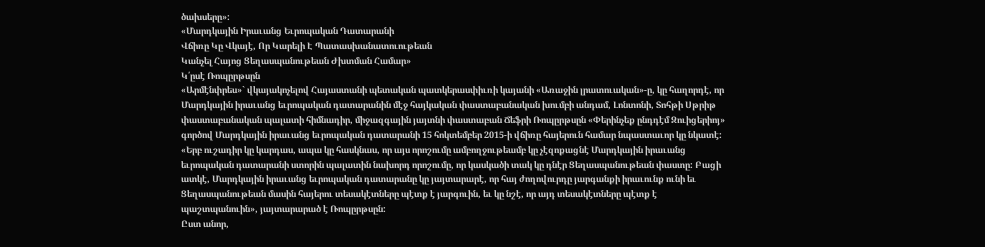ծախսերը»:
«Մարդկային Իրաւանց Եւրոպական Դատարանի
Վճիռը Կը Վկայէ, Որ Կարելի Է Պատասխանատուութեան
Կանչել Հայոց Ցեղասպանութեան Ժխտման Համար»
Կ՛ըսէ Ռոպըրթսըն
«Արմէնփրես»` վկայակոչելով Հայաստանի պետական պատկերասփիւռի կայանի «Առաջին լրատուական»-ը, կը հաղորդէ, որ Մարդկային իրաւանց եւրոպական դատարանին մէջ հայկական փաստաբանական խումբի անդամ, Լոնտոնի, Տոհթի Սթրիթ փաստաբանական պալատի հիմնադիր, միջազգային յայտնի փաստաբան Ճեֆրի Ռոպըրթսըն «Փերինչեք ընդդէմ Զուիցերիոյ» գործով Մարդկային իրաւանց եւրոպական դատարանի 15 հոկտեմբեր 2015-ի վճիռը հայերուն համար նպաստաւոր կը նկատէ: «Երբ ուշադիր կը կարդաս, ապա կը հասկնաս, որ այս որոշումը ամբողջութեամբ կը չէզոքացնէ Մարդկային իրաւանց եւրոպական դատարանի ստորին պալատին նախորդ որոշումը, որ կասկածի տակ կը դնէր Ցեղասպանութեան փաստը: Բացի ատկէ, Մարդկային իրաւանց եւրոպական դատարանը կը յայտարարէ, որ հայ ժողովուրդը յարգանքի իրաւունք ունի եւ Ցեղասպանութեան մասին հայերու տեսակէտները պէտք է յարգուին, եւ կը նշէ, որ այդ տեսակէտները պէտք է պաշտպանուին», յայտարարած է Ռոպըրթսըն:
Ըստ անոր,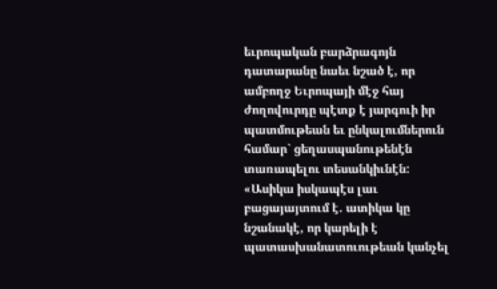եւրոպական բարձրագոյն դատարանը նաեւ նշած է, որ ամբողջ Եւրոպայի մէջ հայ ժողովուրդը պէտք է յարգուի իր պատմութեան եւ ընկալումներուն համար` ցեղասպանութենէն տառապելու տեսանկիւնէն: «Ասիկա իսկապէս լաւ բացայայտում է. ատիկա կը նշանակէ, որ կարելի է պատասխանատուութեան կանչել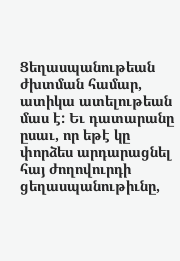Ցեղասպանութեան ժխտման համար, ատիկա ատելութեան մաս է: Եւ դատարանը ըսաւ, որ եթէ կը փորձես արդարացնել հայ ժողովուրդի ցեղասպանութիւնը,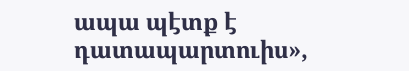ապա պէտք է դատապարտուիս»,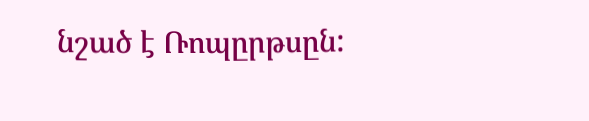նշած է Ռոպըրթսըն: